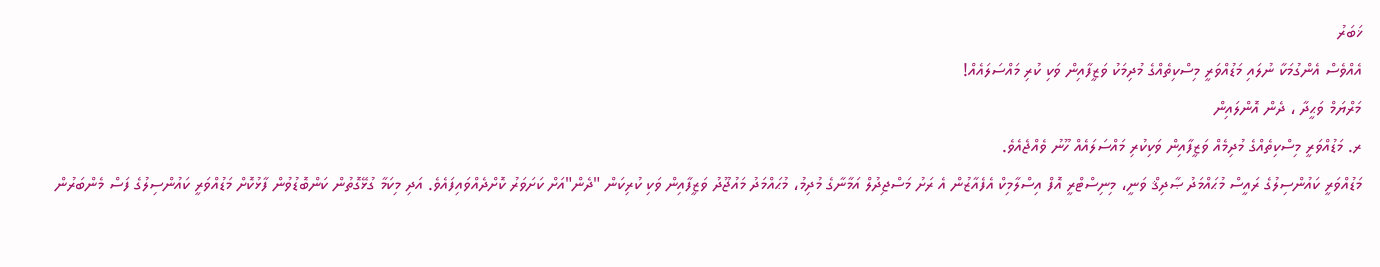ޚަބަރު
އެއްވެސް އެންގުމަކާ ނުލައި މަޑުއްވަރީ މިސްކިތެއްގެ މުދިމަކު ވަޒީފާއިން ވަކި ކުރި މައްސަލައެއް!
މަރްޔަމް ވަޙީދާ ، ދެން އޮންލައިން
ރ. މަޑުއްވަރީ މިސްކިތެއްގެ މުދިމެއް ވަޒީފާއިން ވަކިކުރި މައްސަލައެއް ހޫނު ވެއްޖެއެވެ.
މަޑުއްވަރީ ކައުންސިލުގެ ރައީސް މުޙައްމަދު ޞާދިޤް ވަނީ، މިނިސްޓްރީ އޮފް އިސްލާމިކް އެފެއާޒުން އެ ރަށު މަސްޖިދުލް އަމާނާގެ މުދިމު، މުޙައްމަދު މައުޖޫދު ވަޒީފާއިން ވަކި ކުރިކަން "ދެން"އަށް ކަށަވަރު ކޮށްދެއްވައިފައެވެ. އަދި މިކަމާ ގުޅޭގޮތުން ކަންބޮޑުވުން ފާޅުކޮށް މަޑުއްވަރީ ކައުންސިލުގެ ފަސް މެންބަރުން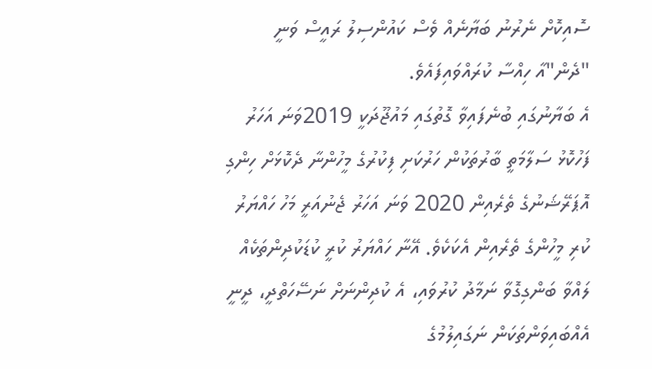ސޮއިކޮށް ނެރުނު ބަޔާނެއް ވެސް ކައުންސިލު ރައީސް ވަނީ "ދެން"އާ ހިއްސާ ކުރައްވައިފައެވެ.
އެ ބަޔާނުގައި ބުނެފައިވާ ގޮތުގައި މައުޖޫދަކީ 2019ވަނަ އަހަރު ފަހުކޮޅު ސަލާމަތީ ބާރުތަކުން ހަރުކަށި ފިކުރުގެ މީހުންނާ ދެކޮޅަށް ހިންގި އޮޕަރޭޝަނުގެ ތެރެއިން 2020 ވަނަ އަހަރު ޖެނުއަރީ މަހު ހައްޔަރު ކުރި މީހުންގެ ތެރެއިން އެކަކެވެ. އޭނާ ހައްޔަރު ކުރީ ކުޑަކުދިންތަކެއް ލައްވާ ބަންގިގޮވާ ނަމާދު ކުރުވައި، އެ ކުދިންނަށް ނަސޭހަތްދީ، ދީނީ އެއްބައިވަންތަކަން ނަގައިލުމުގެ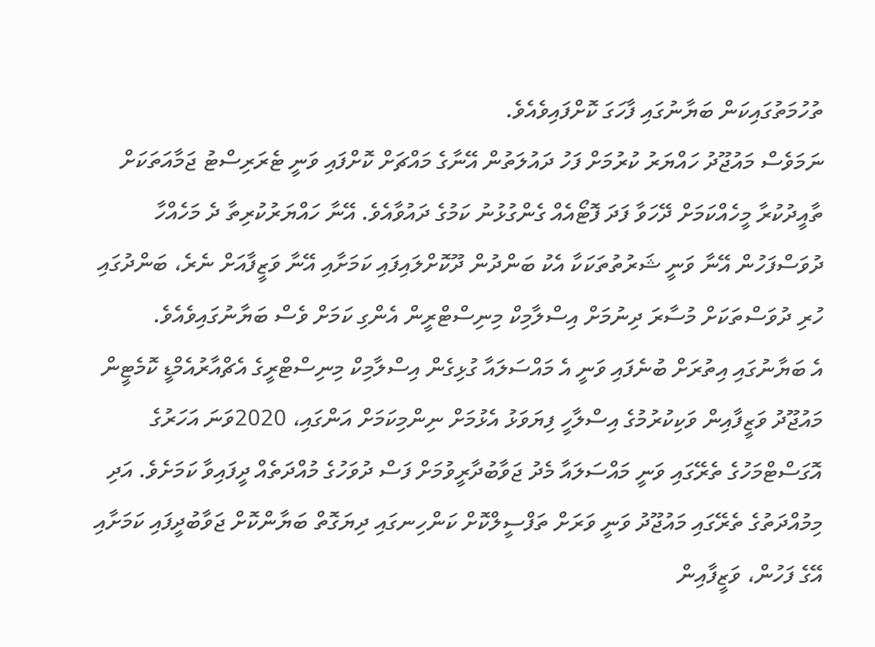ތުހުމަތުގައިކަން ބަޔާނުގައި ފާހަގަ ކޮށްފައިވެއެވެ.
ނަމަވެސް މައުޖޫދު ހައްޔަރު ކުރުމަށް ފަހު ދައުލަތުން އޭނާގެ މައްޗަށް ކޮށްފައި ވަނީ ޓެރަރިސްޓު ޖަމާއަތަކަށް ތާއީދުކުރާ މީހެއްކަމަށް ދޭހަވާ ފަދަ ފޮޓޯއެއް ގެންގުޅުނު ކަމުގެ ދައުވާއެވެ. އޭނާ ހައްޔަރުކުރިތާ ދެ މަހެއްހާ ދުވަސްފަހުން އޭނާ ވަނީ ޝަރުތުތަކަކާ އެކު ބަންދުން ދޫކޮށްލައިފައި ކަމަށާއި އޭނާ ވަޒީފާއަށް ނެރެ، ބަންދުގައި ހުރި ދުވަސްތަކަށް މުސާރަ ދިނުމަށް އިސްލާމިކް މިނިސްޓްރީން އެންގި ކަމަށް ވެސް ބަޔާނުގައިވެއެވެ.
އެ ބަޔާނުގައި އިތުރަށް ބުނެފައި ވަނީ އެ މައްސަލައާ ގުޅިގެން އިސްލާމިކް މިނިސްޓްރީގެ އެޗްއާރުއެމްޑީ ކޮމެޓީން މައުޖޫދު ވަޒީފާއިން ވަކިކުރުމުގެ އިސްލާހީ ފިޔަވަޅު އެޅުމަށް ނިންމިކަމަށް އަންގައި، 2020ވަނަ އަހަރުގެ އޮގަސްޓްމަހުގެ ތެރޭގައި ވަނީ މައްސަލައާ މެދު ޖަވާބުދާރީވުމަށް ފަސް ދުވަހުގެ މުއްދަތެއް ދީފައިވާ ކަމަށެވެ. އަދި މިމުއްދަތުގެ ތެރޭގައި މައުޖޫދު ވަނީ ވަރަށް ތަފްސީލްކޮށް ކަންހިނގައި ދިޔަގޮތް ބަޔާންކޮށް ޖަވާބުދީފައި ކަމަށާއި އޭގެ ފަހުން، ވަޒީފާއިން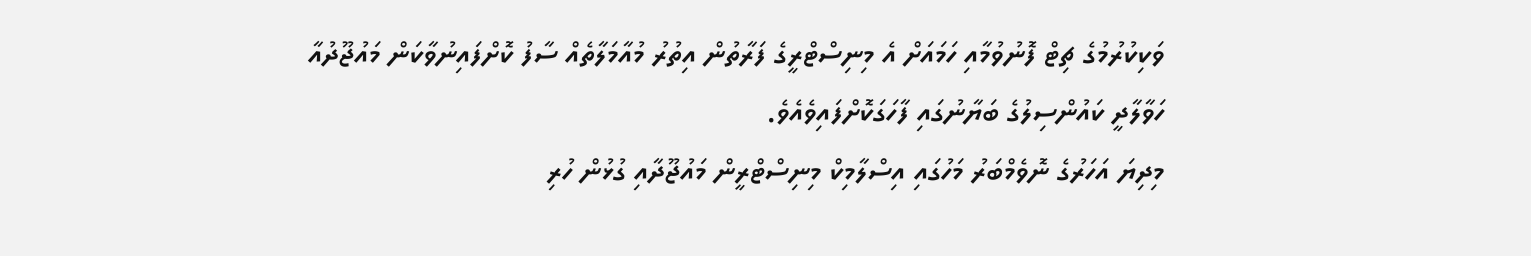ވަކިކުރުމުގެ ޗިޓް ފޮނުވުމާއި ހަމައަށް އެ މިނިސްޓްރީގެ ފަރާތުން އިތުރު މުއާމަލާތެއް ސާފު ކޮށްފައިނުވާކަން މައުޖޫދުއާ ހަވާލާދީ ކައުންސިލުގެ ބަޔާނުގައި ފާހަގަކޮށްފައިވެއެވެ.
މިދިޔަ އަހަރުގެ ނޮވެމްބަރު މަހުގައި އިސްލާމިކް މިނިސްޓްރީން މައުޖޫދާއި ގުޅުން ހުރި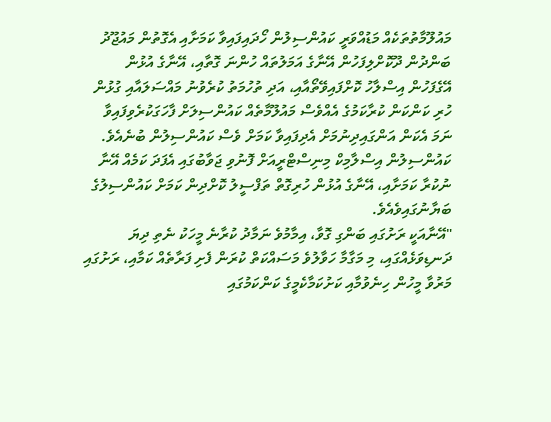މައުލޫމާތުތަކެއް މަޑުއްވަރީ ކައުންސިލުން ހޯދައިފައިވާ ކަމަށާއި އެގޮތުން މައުޖޫދު ބަންދުން ދޫކޮށްލިފަހުން އޭނާގެ އަމަލުތައް ހުންނަ ގޮތާއި، އޭނާގެ އުޅުން އޭގެފަހުން އިސްލާހު ކޮށްފައިވޭތޯއާއި، އަދި ތުހުމަތު ކުރެވުނު މައްސަލައާއި ގުޅުން ހުރި ކަންކަން ކުރާކަމުގެ އެއްވެސް މައުލޫމާތެއް ކައުންސިލަށް ފާހަގަކުރެވިފައިވާ ނަމަ އެކަން އަންގައިދިނުމަށް އެދިފައިވާ ކަމަށް ވެސް ކައުންސިލުން ބުނެއެވެ.
ކައުންސިލުން އިސްލާމިކް މިނިސްޓްރީއަށް ފޮނުވި ޖަވާބުގައި އެފަދަ ކަމެއް އޭނާ ނުކުރާ ކަމަށާއި، އޭނާގެ އުޅުން ހުރިގޮތް ތަފްސީލު ކޮށްދިން ކަމަށް ކައުންސިލުގެ ބަޔާނުގައިވެއެވެ.
"އޭނާއަކީ ރަށުގައި ބަންގި ގޮވާ، އިމާމުވެ ނަމާދު ކުރާނެ މީހަކު ނެތި ދިޔަ ދަނޑިވަޅެއްގައި، މި މަގާމާ ހަވާލުވެ މަސައްކަތް ކުރަން ފެށި ފަރާތެއް ކަމާއި، ރަށުގައި މަރުވާ މީހުން ހިނެވުމާއި ކަށުކަމާކެމީގެ ކަންކަމުގައި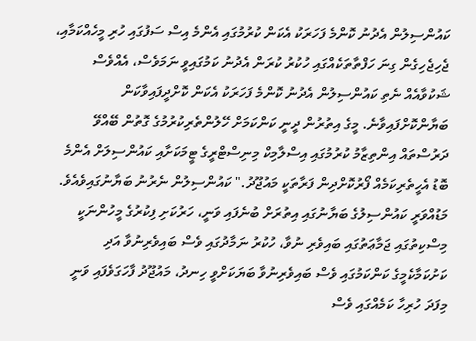ކައުންސިލުން އެދުނު ކޮންމެ ފަހަރަކު އެކަން ކުރުމުގައި އެންމެ އިސް ސަފުގައި ހުރި މީހެއްކަމާއި، ޖެހިޖެހިގެން ގިނަ ހަފްތާތަކެއްގައި ހުކުރު ކުރަން އެދުނު ކަމުގައިވީ ނަމަވެސް، އެއްވެސް ޝަކުވާއެއް ނެތި ކައުންސިލުން އެދުނު ކޮންމެ ފަހަރަކު އެކަން ކޮށްދީފައިވާކަން ބަޔާންކޮށްފައިވާނެ. މީގެ އިތުރުން ދީނީ ކަންކަމަށް ހޭލުންތެރިކުރުމުގެ ގޮތުން ބޭއްވޭ ދަރުސްތައް އިންތިޒާމު ކުރުމުގައި އިސްލާމިކް މިނިސްޓްރީގެ ޓީމަކަށާއި ކައުންސިލަށް އެންމެ ބޮޑު އެހީތެރިކަމެއް ފޯރުކޮށްދިން ފަރާތަކީ މައުޖޫދު." ކައުންސިލުން ނެރުނު ބަޔާނުގައިވެއެވެ.
މަޑުއްވަރީ ކައުންސިލުގެ ބަޔާނުގައި އިތުރަށް ބުނެފައި ވަނީ، ހަރުކަށި ފިކުރުގެ މީހުންނަކީ މިސްކިތުގައި ޖަމާޢަތުގައި ބައިވެރި ނުވާ، ހުކުރު ނަމާދުގައި ވެސް ބައިވެރިނުވާ އަދި ކަށުކަމާކެމީގެ ކަންކަމުގައި ވެސް ބައިވެރިނުވާ ބަޔަކަށްވީ ހިނދު، މައުޖޫދު ފާހަގަވެފައި ވަނީ މިފަދަ ހުރިހާ ކަމެއްގައި ވެސް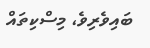ބައިވެރިވެ، މިސްކިތައް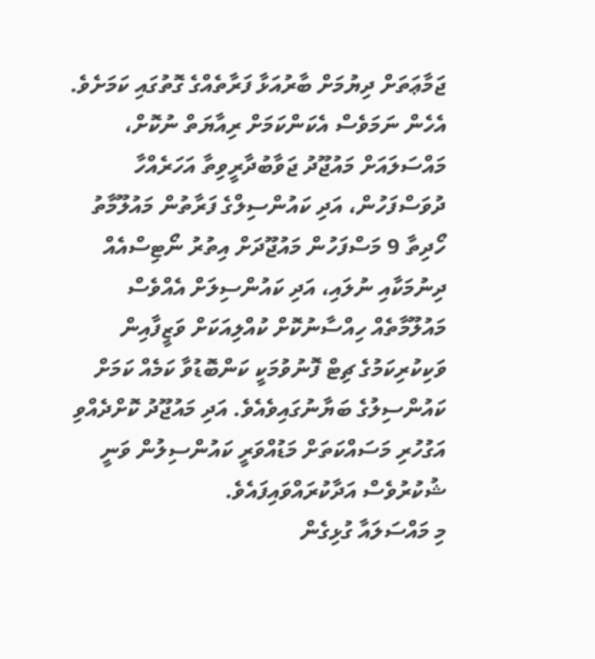ޖަމާޢަތަށް ދިޔުމަށް ބާރުއަޅާ ފަރާތެއްގެ ގޮތުގައި ކަމަށެވެ.
އެހެން ނަމަވެސް އެކަންކަމަށް ރިއާޔަތް ނުކޮށް، މައްސަލައަށް މައުޖޫދު ޖަވާބުދާރީވިތާ އަހަރެއްހާ ދުވަސްފަހުން، އަދި ކައުންސިލްގެ ފަރާތުން މައުލޫމާތު ހޯދިތާ 9 މަސްފަހުން މައުޖޫދަށް އިތުރު ނޯޓިސްއެއް ދިނުމަކާއި ނުލައި، އަދި ކައުންސިލަށް އެއްވެސް މައުލޫމާތެއް ހިއްސާނުކޮށް ކުއްލިއަކަށް ވަޒީފާއިން ވަކިކުރިކަމުގެ ޗިޓް ފޮނުވުމަކީ ކަންބޮޑުވާ ކަމެއް ކަމަށް ކައުންސިލުގެ ބަޔާނުގައިވެއެވެ. އަދި މައުޖޫދު ކޮށްދެއްވި އަގުހުރި މަސައްކަތަށް މަޑުއްވަރީ ކައުންސިލުން ވަނީ ޝުކުރުވެސް އަދާކުރައްވައިފައެވެ.
މި މައްސަލައާ ގުޅިގެން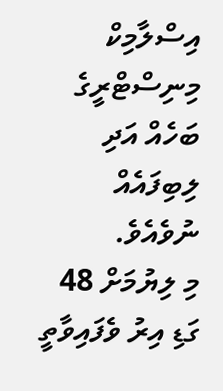އިސްލާމިކް މިނިސްޓްރީގެ ބަހެއް އަދި ލިބިފައެއް ނުވެއެވެ.
މި ލިޔުމަށް 48 ގަޑި އިރު ވެފައިވާތީ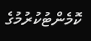ކޮމެންޓުކުރުމުގެ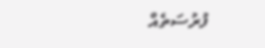ފުރުސަތެއް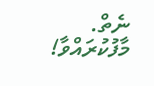ނެތް. މާފުކުރައްވާ!